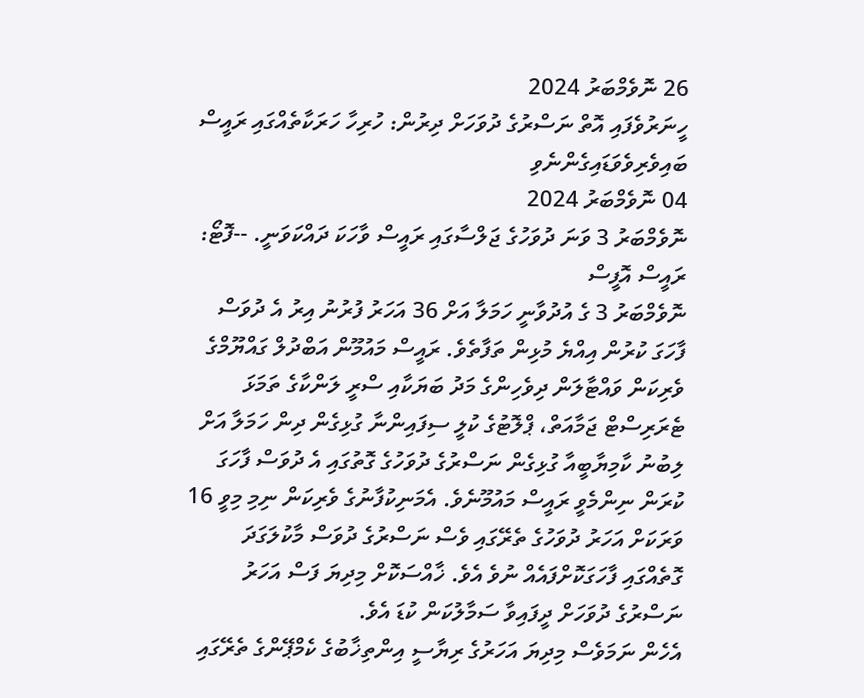26 ނޮވެމްބަރު 2024
ހީނަރުވެފައި އޮތް ނަސްރުގެ ދުވަހަށް ދިރުން: ހުރިހާ ހަރަކާތެއްގައި ރައީސް ބައިވެރިވެވަޑައިގެންނެވި
04 ނޮވެމްބަރު 2024
ނޮވެމްބަރު 3 ވަނަ ދުވަހުގެ ޖަލްސާގައި ރައީސް ވާހަކަ ދައްކަވަނީ. --ފޮޓޯ: ރައީސް އޮފީސް
ނޮވެމްބަރު 3 ގެ އުދުވާނީ ހަމަލާ އަށް 36 އަހަރު ފުރުނު އިރު އެ ދުވަސް ފާހަގަ ކުރުން އިއްޔެ މުޅިން ތަފާތެވެ. ރައީސް މައުމޫން އަބްދުލް ގައްޔޫމްގެ ވެރިކަން ވައްޓާލަން ދިވެހިންގެ މަދު ބަޔަކާއި ސްރީ ލަންކާގެ ތަމަޅަ ޓެރަރިސްޓް ޖަމާއަތް، ޕްލޮޓުގެ ކުލީ ސިފައިންނާ ގުޅިގެން ދިން ހަމަލާ އަށް ލިބުނު ކާމިޔާބީއާ ގުޅިގެން ނަސްރުގެ ދުވަހުގެ ގޮތުގައި އެ ދުވަސް ފާހަގަ ކުރަން ނިންމެވީ ރައީސް މައުމޫނެވެ. އެމަނިކުފާނުގެ ވެރިކަން ނިމި މިވީ 16 ވަރަކަށް އަހަރު ދުވަހުގެ ތެރޭގައި ވެސް ނަސްރުގެ ދުވަސް މާކުލަގަދަ ގޮތެއްގައި ފާހަގަކޮށްފައެއް ނުވެ އެވެ. ޚާއްސަކޮށް މިދިޔަ ފަސް އަހަރު ނަސްރުގެ ދުވަހަށް ދީފައިވާ ސަމާލުކަން ކުޑަ އެވެ.
އެހެން ނަމަވެސް މިދިޔަ އަހަރުގެ ރިޔާސީ އިންތިޚާބުގެ ކެމްޕޭންގެ ތެރޭގައި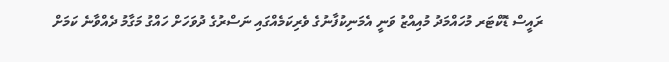ރައީސް ޑޮކްޓަރ މުހައްމަދު މުއިއްޒު ވަނީ އެމަނިކުފާނުގެ ވެރިކަމެއްގައި ނަސްރުގެ ދުވަހަށް ހައްގު މަގާމު ދެއްވާނެ ކަމަށް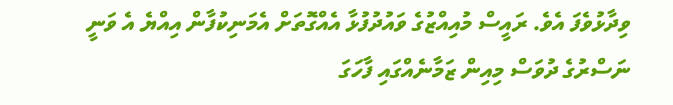ވިދާޅުވެފަ އެވެ. ރައީސް މުއިއްޒުގެ ވައުދުފުޅާ އެއްގޮތަށް އެމަނިކުފާން އިއްޔެ އެ ވަނީ ނަސްރުގެ ދުވަސް މިއިން ޒަމާނެއްގައި ފާހަގަ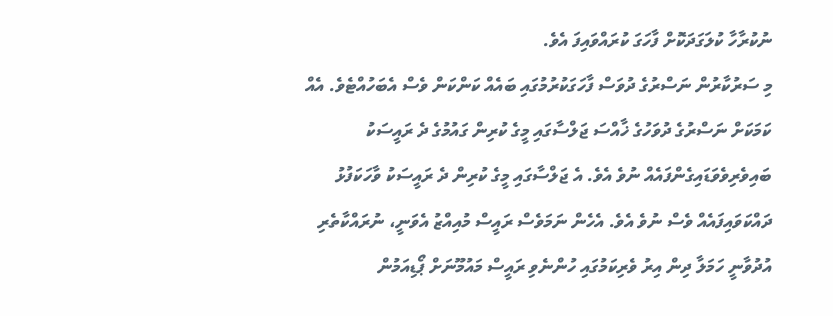ނުކުރާހާ ކުލަގަދަކޮށް ފާހަގަ ކުރައްވައިފަ އެވެ.
މި ސަރުކާރުން ނަސްރުގެ ދުވަސް ފާހަގަކުރުމުގައި ބައެއް ކަންކަން ވެސް އެބަހުއްޓެވެ. އެއް ކަމަކަށް ނަސްރުގެ ދުވަހުގެ ޚާއްސަ ޖަލްސާގައި މީގެ ކުރިން ގައުމުގެ ދެ ރައީސަކު ބައިވެރިވެވަޑައިގެންފައެއް ނުވެ އެވެ. އެ ޖަލްސާގައި މީގެ ކުރިން ދެ ރައީސަކު ވާހަކަފުޅު ދައްކަވައިފައެއް ވެސް ނުވެ އެވެ. އެހެން ނަމަވެސް ރައީސް މުއިއްޒު އެވަނީ، ނުރައްކާތެރި އުދުވާނީ ހަމަލާ ދިން އިރު ވެރިކަމުގައި ހުންނެވި ރައީސް މައުމޫނަށް ޕޯޑިއަމުން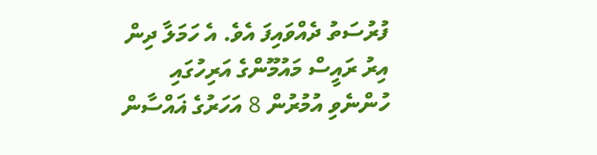ފުރުސަތު ދެއްވައިފަ އެވެ. އެ ހަމަލާ ދިން އިރު ރައީސް މައުމޫންގެ އަރިހުގައި ހުންނެވި އުމުރުން 8 އަހަރުގެ ޣައްސާން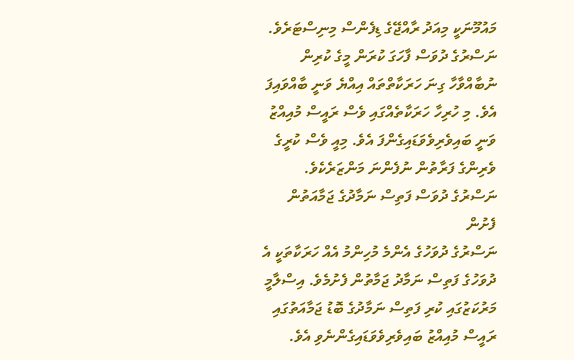މައުމޫނަކީ މިއަދު ރާއްޖޭގެ ޑިފެންސް މިނިސްޓަރެވެ.
ނަސްރުގެ ދުވަސް ފާހަގަ ކުރަން މީގެ ކުރިން ނުބާއްވާހާ ގިނަ ހަރަކާތްތައް އިއްޔެ ވަނީ ބާއްވައިފަ އެވެ. މި ހުރިހާ ހަރަކާތެއްގައި ވެސް ރައީސް މުއިއްޒު ވަނީ ބައިވެރިވެވަޑައިގެންފަ އެވެ. މިއީ ވެސް ކުރީގެ ވެރިންގެ ފަރާތުން ނުފެންނަ މަންޒަރެކެވެ.
ނަސްރުގެ ދުވަސް ފަތިސް ނަމާދުގެ ޖަމާއަތުން ފެށުން
ނަސްރުގެ ދުވަހުގެ އެންމެ މުހިންމު އެއް ހަރަކާތަކީ އެ ދުވަހުގެ ފަތިސް ނަމާދު ޖަމާތުން ފެށުމެވެ. އިސްލާމީ މަރުކަޒުގައި ކުރި ފަތިސް ނަމާދުގެ ބޮޑު ޖަމާއަތުގައި ރައީސް މުއިއްޒު ބައިވެރިވެވަޑައިގެންނެވި އެވެ.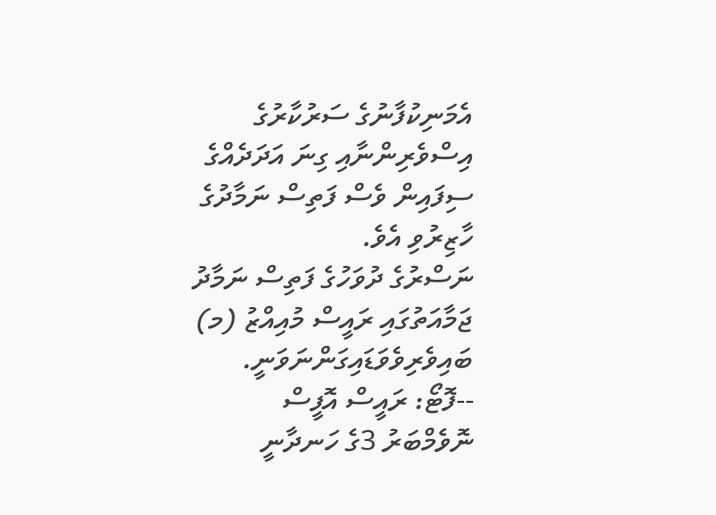އެމަނިކުފާނުގެ ސަރުކާރުގެ އިސްވެރިންނާއި ގިނަ އަދަދެއްގެ ސިފައިން ވެސް ފަތިސް ނަމާދުގެ ހާޒިރުވި އެވެ.
ނަސްރުގެ ދުވަހުގެ ފަތިސް ނަމާދު ޖަމާއަތުގައި ރައީސް މުއިއްޒު (މ) ބައިވެރިވެވަޑައިގަންނަވަނީ. --ފޮޓޯ: ރައީސް އޮފީސް
ނޮވެމްބަރު 3ގެ ހަނދާނީ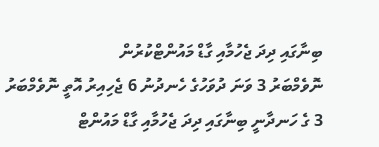ބިނާގައި ދިދަ ޖެހުމާއި ގާޑް މައުންޓްކުރުން
ނޮވެމްބަރު 3 ވަނަ ދުވަހުގެ ހެނދުނު 6 ޖެހިއިރު އޮތީ ނޮވެމްބަރު 3 ގެ ހަނދާނީ ބިނާގައި ދިދަ ޖެހުމާއި ގާޑް މައުންޓް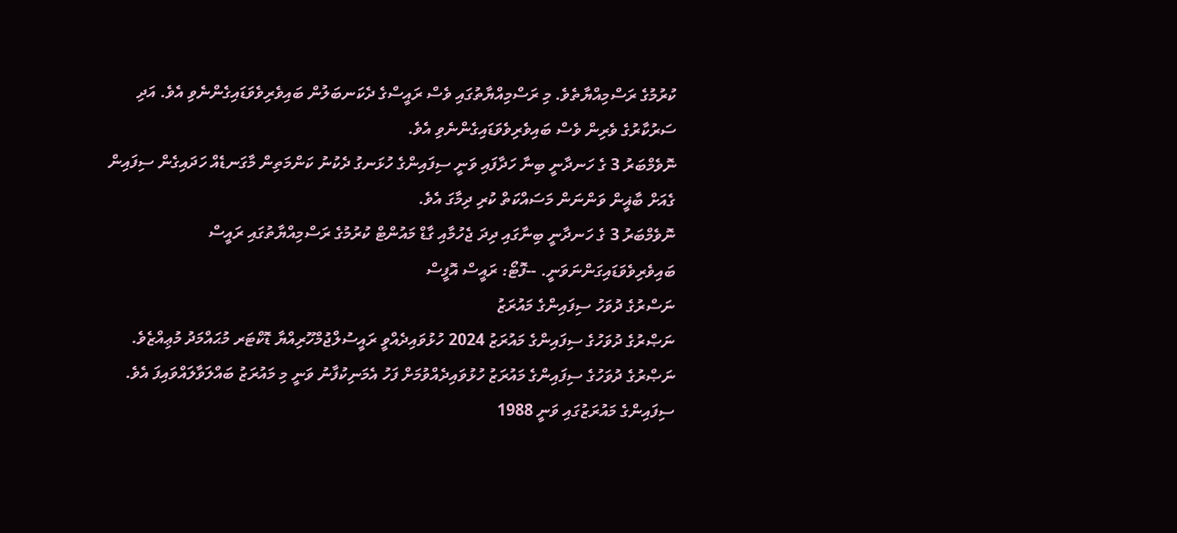ކުރުމުގެ ރަސްމިއްޔާތެވެ. މި ރަސްމިއްޔާތުގައި ވެސް ރައީސްގެ ދެކަނބަލުން ބައިވެރިވެވަޑައިގެންނެވި އެވެ. އަދި ސަރުކާރުގެ ވެރިން ވެސް ބައިވެރިވެވަޑައިގެންނެވި އެވެ.
ނޮވެމްބަރު 3 ގެ ހަނދާނީ ބިނާ ހަދާފައި ވަނީ ސިފައިންގެ ހުޅަނގު ދެކުނު ކަންމަތިން މާގަނޑެއް ހަދައިގެން ސިފައިން ގެއަށް ބާޣީން ވަންނަން މަސައްކަތް ކުރި ދިމާގަ އެވެ.
ނޮވެމްބަރު 3 ގެ ހަނދާނީ ބިނާގައި ދިދަ ޖެހުމާއި ގާޑް މައުންޓް ކުރުމުގެ ރަސްމިއްޔާތުގައި ރައީސް ބައިވެރިވެވަޑައިގަންނަވަނީ. --ފޮޓޯ: ރައީސް އޮފީސް
ނަސްރުގެ ދުވަހު ސިފައިންގެ މައުރަޒު
ނަޞްރުގެ ދުވަހުގެ ސިފައިންގެ މައުރަޒު 2024 ހުޅުވައިދެއްވީ ރައީސުލްޖުމްހޫރިއްޔާ ޑޮކްޓަރ މުޙައްމަދު މުޢިއްޒެވެ.
ނަޞްރުގެ ދުވަހުގެ ސިފައިންގެ މައުރަޒު ހުޅުވައިދެއްވުމަށް ފަހު އެމަނިކުފާނު ވަނީ މި މައުރަޒު ބައްލަވާލައްވައިފަ އެވެ.
ސިފައިންގެ މައުރަޒުގައި ވަނީ 1988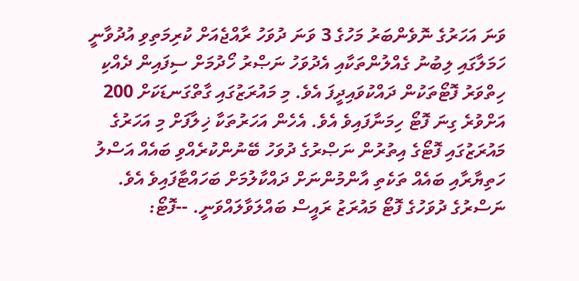ވަނަ އަހަރުގެ ނޮވެންބަރު މަހުގެ 3 ވަނަ ދުވަހު ރާއްޖެއަށް ކުރިމަތިވި އުދުވާނީ ހަމަލާގައި ލިބުނު ގެއްލުންތަކާއި އެދުވަހު ނަޞްރު ހޯދުމަށް ސިފައިން ދެއްކި ހިތްވަރު ފޮޓޯތަކުން ދައްކުވައިދީފަ އެވެ. މި މައުރަޒުގައި ގާތްގަނޑަކަށް 200 އަށްވުރެ ގިނަ ފޮޓޯ ހިމަނާފައިވެ އެވެ. އެހެން އަހަރުތަކާ ޚިލާފަށް މި އަހަރުގެ މައުރަޒުގައި ފޮޓޯގެ އިތުރުން ނަޞްރުގެ ދުވަހު ބޭނުންކުރެއްވި ބައެއް އަސްލު ހަތިޔާރާއި ބައެއް ތަކެތި އާންމުންނަށް ދައްކާލުމަށް ބަހައްޓާފައިވެ އެވެ.
ނަސްރުގެ ދުވަހުގެ ފޮޓޯ މައުރަޒު ރައީސް ބައްލަވާލައްވަނީ. --ފޮޓޯ: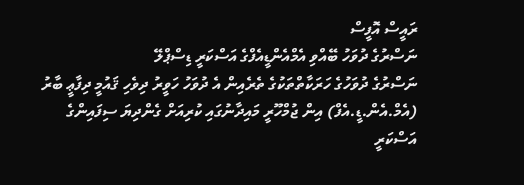ރައީސް އޮފީސް
ނަސްރުގެ ދުވަހު ބޭއްވި އެމްއެންޑީއެފްގެ އަސްކަރީ ޑިސްޕްލޭ
ނަސްރުގެ ދުވަހުގެ ހަރަކާތްތަކުގެ ތެރެއިން އެ ދުވަހު ހަވީރު ދިވެހި ޤައުމީ ދިފާޢީ ބާރު (އެމް.އެން.ޑީ.އެފް) އިން ޖުމްހޫރީ މައިދާނުގައި ކުރިއަށް ގެންދިޔަ ސިފައިންގެ އަސްކަރީ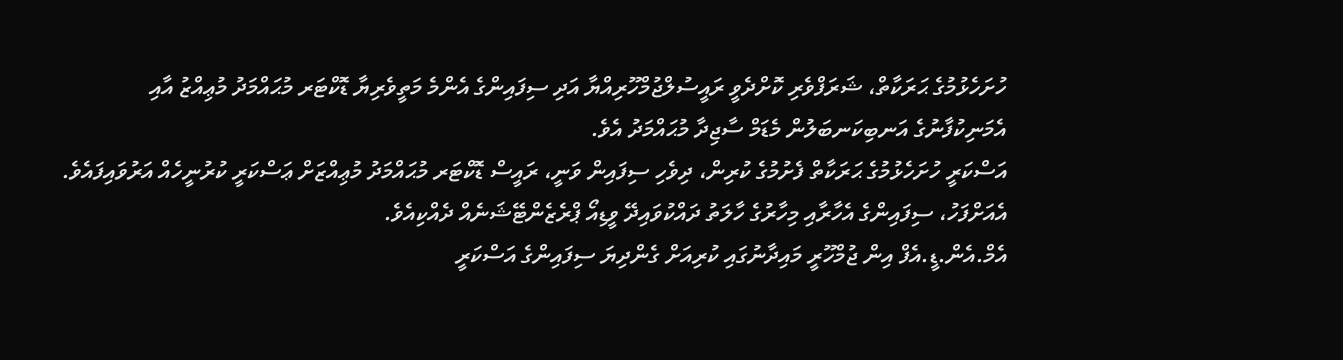ހުށަހެޅުމުގެ ޙަރަކާތް، ޝަރަފްވެރި ކޮށްދެވީ ރައީސުލްޖުމްހޫރިއްޔާ އަދި ސިފައިންގެ އެންމެ މަތީވެރިޔާ ޑޮކްޓަރ މުޙައްމަދު މުޢިއްޒު އާއި އެމަނިކުފާނުގެ އަނބިކަނބަލުން މެޑަމް ސާޖިދާ މުޙައްމަދު އެވެ.
އަސްކަރީ ހުށަހެޅުމުގެ ޙަރަކާތް ފެށުމުގެ ކުރިން، ދިވެހި ސިފައިން ވަނީ، ރައީސް ޑޮކްޓަރ މުޙައްމަދު މުޢިއްޒަށް ޢަސްކަރީ ކުރުނީހެއް އަރުވައިފައެވެ. އެއަށްފަހު، ސިފައިންގެ އެހާރާއި މިހާރުގެ ހާލަތު ދައްކުވައިދޭ ވީޑިއޯ ޕްރެޒެންޓޭޝަނެއް ދެއްކިއެވެ.
އެމް.އެން.ޑީ.އެފް އިން ޖުމްހޫރީ މައިދާނުގައި ކުރިއަށް ގެންދިޔަ ސިފައިންގެ އަސްކަރީ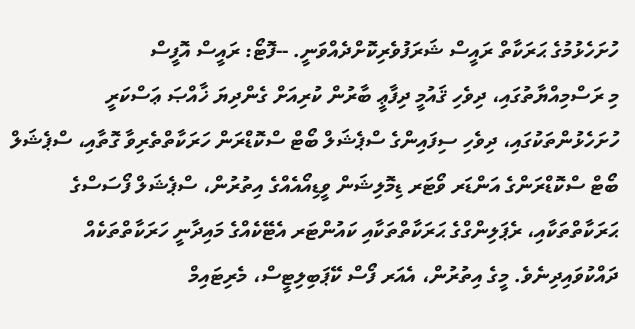ހުށަހެޅުމުގެ ޙަރަކާތް ރައީސް ޝަރަފުވެރިކޮށްދެއްވަނީ. --ފޮޓޯ: ރައީސް އޮފީސް
މި ރަސްމިއްޔާތުގައި، ދިވެހި ޤައުމީ ދިފާޢީ ބާރުން ކުރިއަށް ގެންދިޔަ ޚާއްޞަ ޢަސްކަރީ ހުށަހެޅުންތަކުގައި، ދިވެހި ސިފައިންގެ ސްޕެޝަލް ބޯޓް ސްކޮޑްރަން ހަރަކާތްތެރިވާ ގޮތާއި، ސްޕެޝަލް ބޯޓް ސްކޮޑްރަންގެ އަންޑަރ ވޯޓަރ ޑިމޮލިޝަން ވީޑިއޯއެއްގެ އިތުރުން، ސްޕެޝަލް ފޯސަސްގެ ޙަރަކާތްތަކާއި، ރެޕަލިންގްގެ ޙަރަކާތްތަކާއި ކައުންޓަރ އެޓޭކެއްގެ މައިދާނީ ހަރަކާތްތަކެއް ދައްކުވައިދިނެވެ. މީގެ އިތުރުން، އެއަރ ފޯސް ކޭޕަބިލިޓީސް، މެރިޓައިމް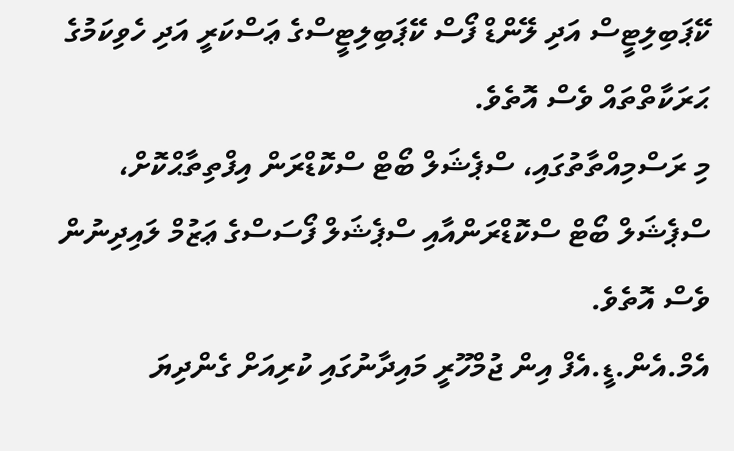ކޭޕަބިލިޓީސް އަދި ލޭންޑް ފޯސް ކޭޕަބިލިޓީސްގެ ޢަސްކަރީ އަދި ހެވިކަމުގެ ޙަރަކާތްތައް ވެސް އޮތެވެ.
މި ރަސްމިއްތާތުގައި، ސްޕެޝަލް ބޯޓް ސްކޮޑްރަން އިފްތިތާޙްކޮށް، ސްޕެޝަލް ބޯޓް ސްކޮޑްރަންއާއި ސްޕެޝަލް ފޯސަސްގެ ޢަޒުމް ލައިދިނުން ވެސް އޮތެވެ.
އެމް.އެން.ޑީ.އެފް އިން ޖުމްހޫރީ މައިދާނުގައި ކުރިއަށް ގެންދިޔަ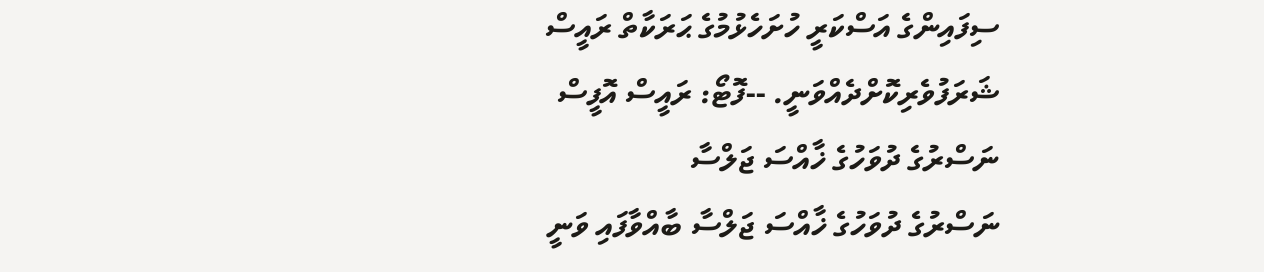ސިފައިންގެ އަސްކަރީ ހުށަހެޅުމުގެ ޙަރަކާތް ރައީސް ޝަރަފުވެރިކޮށްދެއްވަނީ. --ފޮޓޯ: ރައީސް އޮފީސް
ނަސްރުގެ ދުވަހުގެ ޚާއްސަ ޖަލްސާ
ނަސްރުގެ ދުވަހުގެ ޚާއްސަ ޖަލްސާ ބާއްވާފައި ވަނީ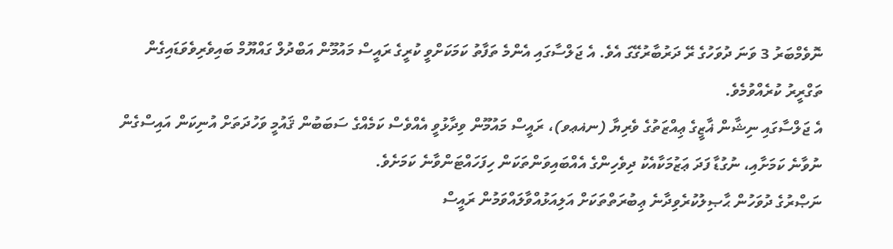ނޮވެމްބަރު 3 ވަނަ ދުވަހުގެ ރޭ ދަރުބާރުގޭގަ އެވެ. އެ ޖަލްސާގައި އެންމެ ތަފާތު ކަމަކަށްވީ ކުރީގެ ރައީސް މައުމޫން އަބްދުލް ގައްޔޫމް ބައިވެރިވެވަޑައިގެން ތަގްރީރު ކުރެއްވުމެވެ.
އެ ޖަލްސާގައި ނިޝާން ޣާޒީގެ ޢިއްޒަތުގެ ވެރިޔާ (ނޣޢވ)، ރައީސް މައުމޫން ވިދާޅުވީ އެއްވެސް ކަމެއްގެ ސަބަބުން ޤައުމީ ވަހުދަތަށް އުނިކަން އައިސްގެން ނުވާނެ ކަމަށާއި، ނުގުޑާ ފަދަ ޢަޒުމަކާއެކު ދިވެހިންގެ އެއްބައިވަންތަކަން ހިފަހައްޓަންވާނެ ކަމަށެވެ.
ނަޞްރުގެ ދުވަހުން ޙާޞިލުކުރެވިދާނެ ޢިބުރަތްތަކަށް އަލިއަޅުއްވާލައްވަމުން ރައީސް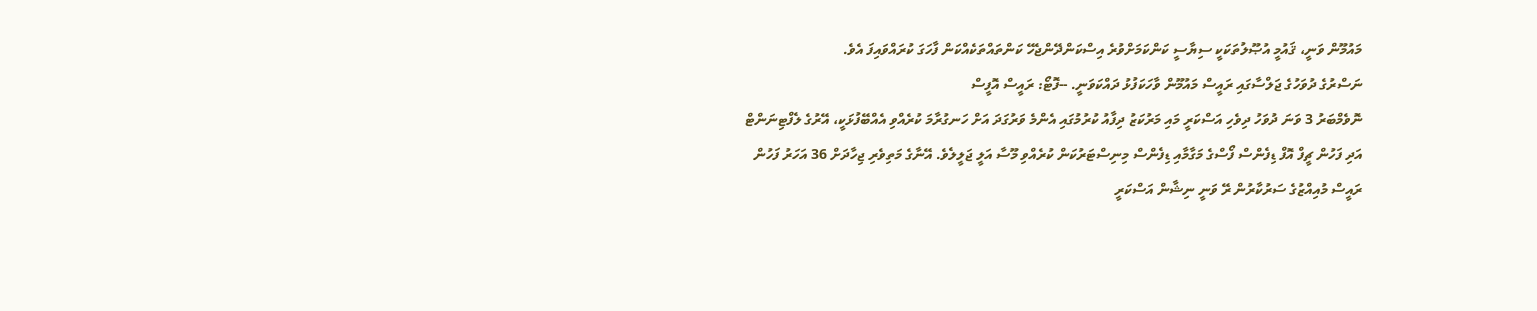މައުމޫން ވަނީ، ޤައުމީ އުޞޫލުތަކަކީ ސިޔާސީ ކަންކަމަށްވުރެ އިސްކަންދޭންޖެހޭ ކަންތައްތަކެއްކަން ފާހަގަ ކުރައްވައިފަ އެވެ.
ނަސްރުގެ ދުވަހުގެ ޖަލްސާގައި ރައީސް މައުމޫން ވާހަކަފުޅު ދައްކަވަނީ. --ފޮޓޯ: ރައީސް އޮފީސް
ނޮވެމްބަރު 3 ވަނަ ދުވަހު ދިވެހި އަސްކަރީ މައި މަރުކަޒު ދިފާއު ކުރުމުގައި އެންމެ ވަރުގަދަ އަށް ހަނގުރާމަ ކުރެއްވި އެއްބޭފުޅަކީ، އޭރުގެ ލެފްޓިނަންޓް އަދި ފަހުން ޗީފް އޮފް ޑިފެންސް ފޯސްގެ މަގާމާއި ޑިފެންސް މިނިސްޓަރުކަން ކުރެއްވި މޫސާ އަލީ ޖަލީލެވެ. އޭނާގެ މަތިވެރި ޖިހާދަށް 36 އަހަރު ފަހުން ރައީސް މުއިއްޒުގެ ސަރުކާރުން ރޭ ވަނީ ނިޝާން އަސްކަރީ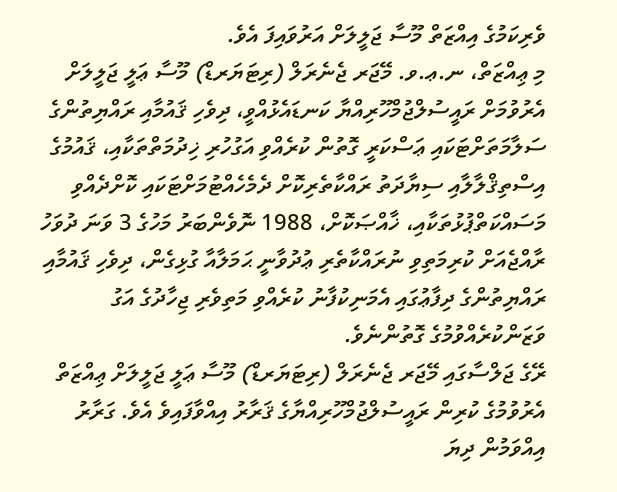ވެރިކަމުގެ އިއްޒަތް މޫސާ ޖަލީލަށް އަރުވައިފަ އެވެ.
މި ޢިއްޒަތް، ނ.ޢ.ވ. މޭޖަރ ޖެނެރަލް (ރިޓަޔަރޑް) މޫސާ ޢަލީ ޖަލީލަށް އެރުވުމަށް ރައީސުލްޖުމްހޫރިއްޔާ ކަނޑައެޅުއްވީ، ދިވެހި ޤައުމާއި ރައްޔިތުންގެ ސަލާމަތަށްޓަކައި ޢަސްކަރީ ގޮތުން ކުރެއްވި އަގުހުރި ޚިދުމަތްތަކާއި، ޤައުމުގެ އިސްތިޤްލާލާއި ސިޔާދަތު ރައްކާތެރިކޮށް ދެމެހެއްޓުމަށްޓަކައި ކޮށްދެއްވި މަސައްކަތްޕުޅުތަކާއި، ޚާއްޞަކޮށް، 1988 ނޮވެންބަރު މަހުގެ 3 ވަނަ ދުވަހު ރާއްޖެއަށް ކުރިމަތިވި ނުރައްކާތެރި ޢުދުވާނީ ޙަމަލާއާ ގުޅިގެން، ދިވެހި ޤައުމާއި ރައްޔިތުންގެ ދިފާޢުގައި އެމަނިކުފާނު ކުރެއްވި މަތިވެރި ޖިހާދުގެ އަގު ވަޒަންކުރެއްވުމުގެ ގޮތުންނެވެ.
ރޭގެ ޖަލްސާގައި މޭޖަރ ޖެނެރަލް (ރިޓަޔަރޑް) މޫސާ ޢަލީ ޖަލީލަށް ޢިއްޒަތް އެރުވުމުގެ ކުރިން ރައީސުލްޖުމްހޫރިއްޔާގެ ޤަރާރު އިއްވާފައިވެ އެވެ. ގަރާރު އިއްވަމުން ދިޔަ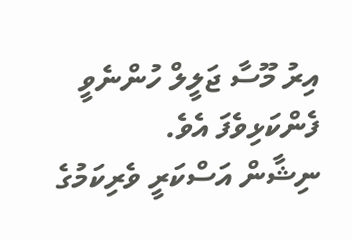އިރު މޫސާ ޖަލީލް ހުންނެވީ ފެންކަޅިވެފަ އެވެ.
ނިޝާން އަސްކަރީ ވެރިކަމުގެ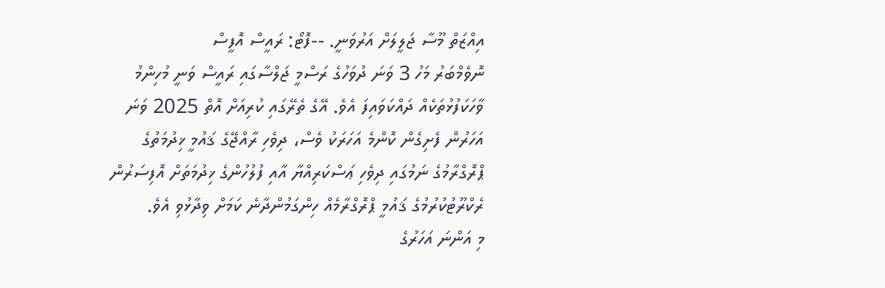އިއްޒަތް މޫސާ ޖަލީލަށް އަރުވަނީ. --ފޮޓޯ: ރައީސް އޮފީސް
ނޮވެމްބަރު މަހު 3 ވަނަ ދުވަހުގެ ރަސްމީ ޖަލްސާގައި ރައީސް ވަނީ މުހިންމު ވާހަކަފުޅުތަކެއް ދައްކަވައިފަ އެވެ. އޭގެ ތެރޭގައި ކުރިއަށް އޮތް 2025 ވަނަ އަހަރުން ފެށިގެން ކޮންމެ އަހަރަކު ވެސް، ދިވެހި ރާއްޖޭގެ ޤައުމީ ޚިދުމަތުގެ ޕްރޮގްރާމުގެ ނަމުގައި ދިވެހި ޢަސްކަރިއްޔާ އާއި ފުލުހުންގެ ޚިދުމަތަށް އޮފިސަރުން ރެކްރޫޓުކުރުމުގެ ޤައުމީ ޕްރޮގްރާމެއް ހިންގަމުންދާނެ ކަމަށް ވިދާޅުވި އެވެ.
މި އަންނަ އަހަރުގެ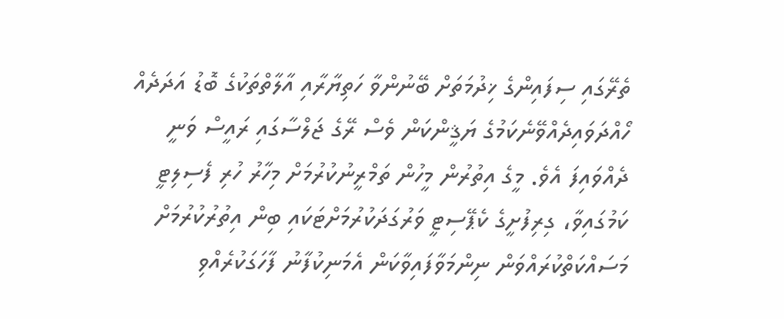ތެރޭގައި ސިފައިންގެ ޚިދުމަތަށް ބޭނުންވާ ހަތިޔާރާއި އާލާތްތަކުގެ ބޮޑު އަދަދެއް ހޯއްދަވައިދެއްވޭނެކަމުގެ ޔަޤީންކަން ވެސް ރޭގެ ޖަލްސާގައި ރައީސް ވަނީ ދެއްވައިފަ އެވެ. މީގެ އިތުރުން މީހުން ތަމްރީނުކުރުމަށް މިހާރު ހުރި ފެސިލިޓީ ކަމުގައިވާ، ގިރިފުށީގެ ކެޕޭސިޓީ ވަރުގަދަކުރުމަށްޓަކައި ބިން އިތުރުކުރުމަށް މަސައްކަތްކުރައްވަން ނިންމަވާފައިވާކަން އެމަނިކުފާނު ފާހަގަކުރެއްވި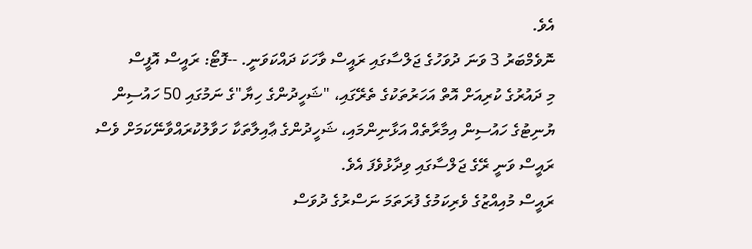އެވެ.
ނޮވެމްބަރު 3 ވަނަ ދުވަހުގެ ޖަލްސާގައި ރައީސް ވާހަކަ ދައްކަވަނީ. --ފޮޓޯ: ރައީސް އޮފީސް
މި ދައުރުގެ ކުރިއަށް އޮތް އަހަރުތަކުގެ ތެރޭގައި، "ޝަހީދުންގެ ހިޔާ"ގެ ނަމުގައި 50 ހައުސިން ޔުނިޓުގެ ހައުސިން އިމާރާތެއް އަޅާނިންމައި، ޝަހީދުންގެ ޢާއިލާތަކާ ހަވާލުކުރައްވާނޭކަމަށް ވެސް ރައީސް ވަނީ ރޭގެ ޖަލްސާގައި ވިދާޅުވެފަ އެވެ.
ރައީސް މުއިއްޒުގެ ވެރިކަމުގެ ފުރަތަމަ ނަސްރުގެ ދުވަސް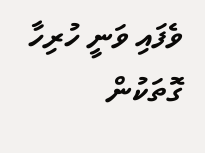ވެފައި ވަނީ ހުރިހާ ގޮތަކުން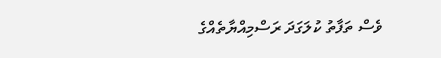ވެސް ތަފާތު ކުލަގަދަ ރަސްމިއްޔާތެއްގެ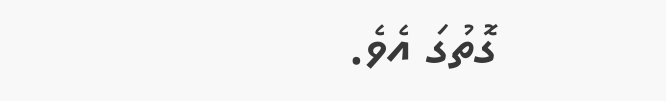ގޮތުގަ އެވެ.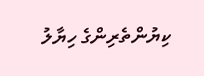ކިޔުންތެރިންގެ ހިޔާލު